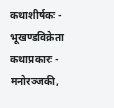कथाशीर्षकः - भूखण्डविक्रेता
कथाप्रकारः - मनोरञ्जकी,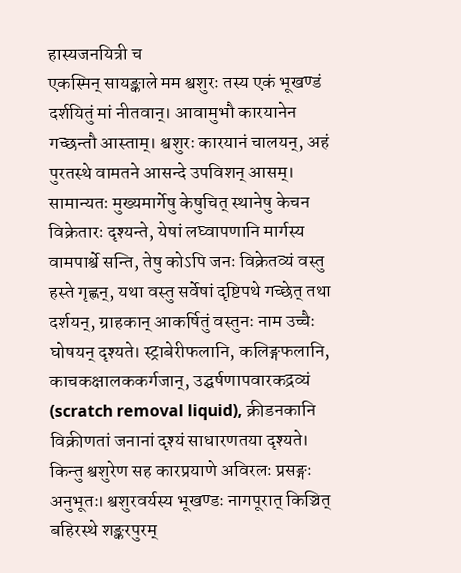हास्यजनयित्री च
एकस्मिन् सायङ्काले मम श्वशुरः तस्य एकं भूखण्डं दर्शयितुं मां नीतवान्। आवामुभौ कारयानेन गच्छन्तौ आस्ताम्। श्वशुरः कारयानं चालयन्, अहं पुरतस्थे वामतने आसन्दे उपविशन् आसम्।
सामान्यतः मुख्यमार्गेषु केषुचित् स्थानेषु केचन विक्रेतारः दृश्यन्ते, येषां लघ्वापणानि मार्गस्य वामपार्श्वे सन्ति, तेषु कोऽपि जनः विक्रेतव्यं वस्तु हस्ते गृह्णन्, यथा वस्तु सर्वेषां दृष्टिपथे गच्छेत् तथा दर्शयन्, ग्राहकान् आकर्षितुं वस्तुनः नाम उच्चैः घोषयन् दृश्यते। स्ट्राबेरीफलानि, कलिङ्गफलानि, काचकक्षालककर्गजान्, उद्घर्षणापवारकद्रव्यं (scratch removal liquid), क्रीडनकानि विक्रीणतां जनानां दृश्यं साधारणतया दृश्यते।
किन्तु श्वशुरेण सह कारप्रयाणे अविरलः प्रसङ्गः अनुभूतः। श्वशुरवर्यस्य भूखण्डः नागपूरात् किञ्चित् बहिरस्थे शङ्करपुरम्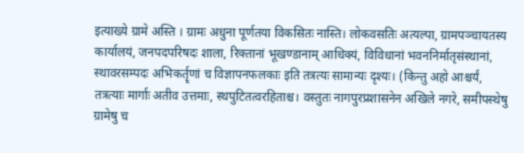इत्याख्ये ग्रामे अस्ति । ग्रामः अधुना पूर्णतया विकसितः नास्ति। लोकवसतिः अत्यल्पा, ग्रामपञ्चायतस्य कार्यालयं, जनपदपरिषदः शाला, रिक्तानां भूखण्डानाम् आधिक्यं, विविधानां भवननिर्मातृसंस्थानां, स्थावरसम्पदः अभिकर्तॄणां च विज्ञापनफलकाः इति तत्रत्यः सामान्यः दृश्यः। (किन्तु अहो आश्चर्यं, तत्रत्याः मार्गाः अतीव उत्तमाः, स्थपुटितत्वरहिताश्च। वस्तुतः नागपुरप्रशासनेन अखिले नगरे, समीपस्थेषु ग्रामेषु च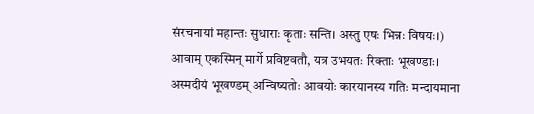संरचनायां महान्तः सुधाराः कृताः सन्ति। अस्तु एषः भिन्नः विषयः।) आवाम् एकस्मिन् मार्गे प्रविष्टवतौ, यत्र उभयतः रिक्ताः भूखण्डाः। अस्मदीयं भूखण्डम् अन्विष्यतोः आवयोः कारयानस्य गतिः मन्दायमाना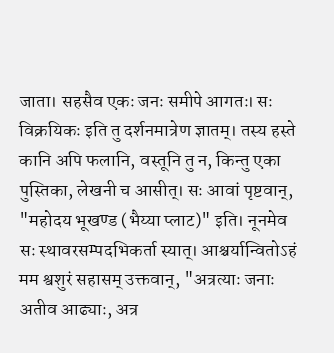जाता। सहसैव एकः जनः समीपे आगतः। सः विक्रयिकः इति तु दर्शनमात्रेण ज्ञातम्। तस्य हस्ते कानि अपि फलानि, वस्तूनि तु न, किन्तु एका पुस्तिका, लेखनी च आसीत्। सः आवां पृष्टवान्, "महोदय भूखण्ड (भैय्या प्लाट)" इति। नूनमेव सः स्थावरसम्पदभिकर्ता स्यात्। आश्चर्यान्वितोऽहं मम श्वशुरं सहासम् उक्तवान्, "अत्रत्याः जनाः अतीव आढ्याः, अत्र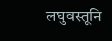लघुवस्तूनि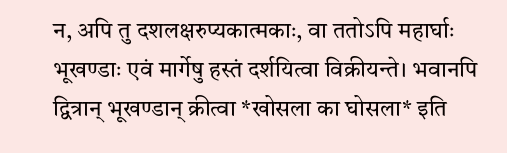न, अपि तु दशलक्षरुप्यकात्मकाः, वा ततोऽपि महार्घाः भूखण्डाः एवं मार्गेषु हस्तं दर्शयित्वा विक्रीयन्ते। भवानपि द्वित्रान् भूखण्डान् क्रीत्वा *खोसला का घोसला* इति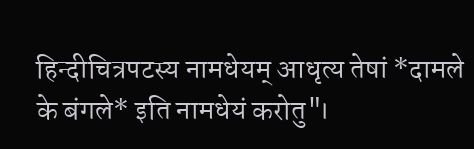हिन्दीचित्रपटस्य नामधेयम् आधृत्य तेषां *दामले के बंगले* इति नामधेयं करोतु"।